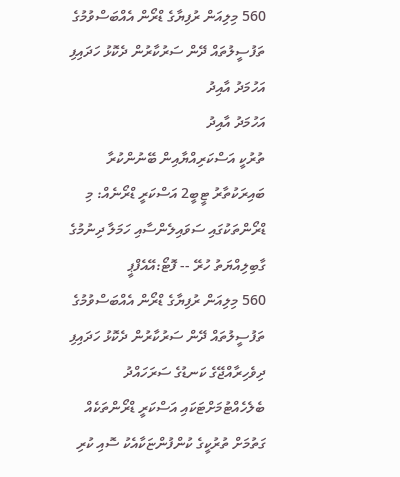560 މިލިއަން ރުފިޔާގެ ޑްރޯން އެއްބަސްވުމުގެ ތަފުސީލުތައް ދޭން ސަރުކާރުން ދެކޮޅު ހަދައިފި
އަހުމަދު އާއިދު
އަހުމަދު އާއިދު
ތުރުކީ އަސްކަރިއްޔާއިން ބޭނުންކުރާ ބައިރަކުތާރު ޓީބީ2 އަސްކަރީ ޑްރޯނެއް: މި ޑްރޯންތަކުގައި ސަވައިލެންސާއި ހަމަލާ ދިނުމުގެ ގާބިލިއްޔަތު ހުރޭ -- ފޮޓޯ:އޭއެފްޕީ
560 މިލިއަން ރުފިޔާގެ ޑްރޯން އެއްބަސްވުމުގެ ތަފުސީލުތައް ދޭން ސަރުކާރުން ދެކޮޅު ހަދައިފި
ދިވެހިރާއްޖޭގެ ކަނޑުގެ ސަރަހައްދު ބެލެހެއްޓުމަށްޓަކައި އަސްކަރީ ޑްރޯންތަކެއް ގަތުމަށް ތުރުކީގެ ކުންފުންޏަކާއެކު ސޮއި ކުރި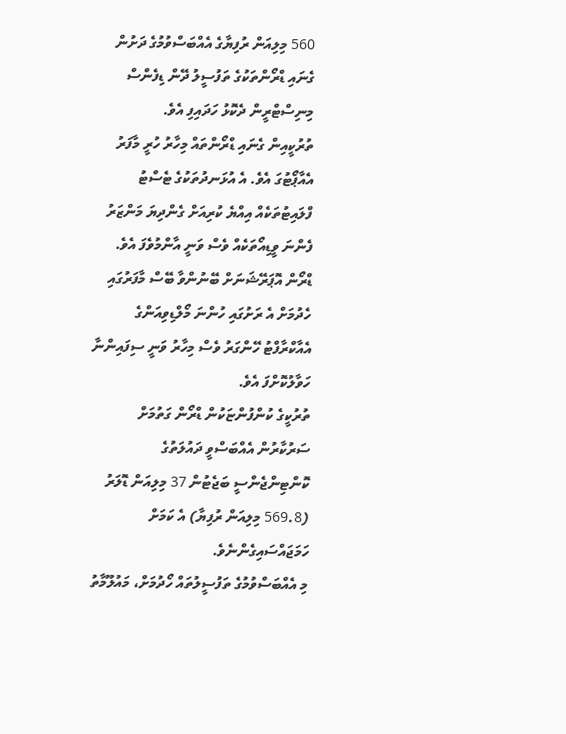560 މިލިއަން ރުފިޔާގެ އެއްބަސްވުމުގެ ދަށުން ގެނައި ޑްރޯންތަކުގެ ތަފުސީލު ދޭން ޑިފެންސް މިނިސްޓްރީން ދެކޮޅު ހަދައިފި އެވެ.
ތުރުކީއިން ގެނައި ޑްރޯންތައް މިހާރު ހުރީ މާފަރު އެއާޕޯޓުގަ އެވެ. އެ އުޅަނދުތަކުގެ ޓެސްޓު ފްލައިޓުތަކެއް އިއްޔެ ކުރިއަށް ގެންދިޔަ މަންޒަރު ފެންނަ ވީޑިއޯތަކެއް ވެސް ވަނީ އާންމުވެފަ އެވެ. ޑްރޯން އޮޕަރޭޝަނަށް ބޭނުންވާ ބޭސް މާފަރުގައި ހެދުމަށް އެ ރަށުގައި ހުންނަ މޯލްޑިވިއަންގެ އެއާކްރާފްޓު ހޭންގަރު ވެސް މިހާރު ވަނީ ސިފައިންނާ ހަވާލުކޮށްފަ އެވެ.
ތުރުކީގެ ކުންފުންޏަކުން ޑްރޯން ގަތުމަށް ސަރުކާރުން އެއްބަސްވީ ދައުލަތުގެ ކޮންޓިންޖެންސީ ބަޖެޓުން 37 މިލިއަން ޑޮލަރު (569.8 މިލިއަން ރުފިޔާ) އެ ކަމަށް ހަމަޖައްސައިގެންނެވެ.
މި އެއްބަސްވުމުގެ ތަފުސީލުތައް ހޯދުމަށް، މައުލޫމާތު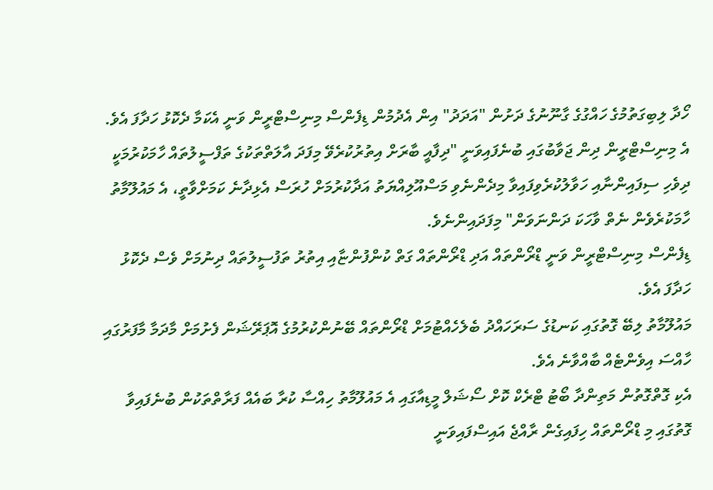ހޯދާ ލިބިގަތުމުގެ ހައްގުގެ ގާނޫނުގެ ދަށުން "އަދަދު" އިން އެދުމުން ޑިފެންސް މިނިސްޓްރީން ވަނީ އެކަމާ ދެކޮޅު ހަދާފަ އެވެ.
އެ މިނިސްޓްރީން ދިން ޖަވާބުގައި ބުނެފައިވަނީ "ދިފާއީ ބާރަށް އިތުރުކުރެވޭ މިފަދަ އާލަތްތަކުގެ ތަފްސީލުތައް ހާމަކުރުމަކީ ދިވެހި ސިފައިންނާއި ހަވާލުކުރެވިފައިވާ މިދެންނެވި މަސްއޫލިއްޔަތު އަދާކުރުމަށް ހުރަސް އެޅިދާނެ ކަމަށްވާތީ، އެ މައުލޫމާތު ހާމަކުރެވެން ނެތް ވާހަކަ ދަންނަވަން" މިފަދައިންނެވެ.
ޑިފެންސް މިނިސްޓްރީން ވަނީ ޑްރޯންތައް އަދި ޑްރޯންތައް ގަތް ކުންފުންޏާއި އިތުރު ތަފުސީލުތައް ދިނުމަށް ވެސް ދެކޮޅު ހަދާފަ އެވެ.
މައުލޫމާތު ލިބޭ ގޮތުގައި ކަނޑުގެ ސަރަހައްދު ބެލެހެއްޓުމަށް ޑްރޯންތައް ބޭނުންކުރުމުގެ އޮޕަރޭޝަން ފެށުމަށް މާދަމާ މާފަރުގައި ހާއްސަ އިވެންޓެއް ބާއްވާނެ އެވެ.
އެކި ގޮތްގޮތުން މަތިންދާ ބޯޓު ޓްރެކް ކޮށް ސޯޝަލް މީޑިއާގައި އެ މައުލޫމާތު ހިއްސާ ކުރާ ބައެއް ފަރާތްތަކުން ބުނެފައިވާ ގޮތުގައި މި ޑްރޯންތައް ހިފައިގެން ރާއްޖެ އައިސްފައިވަނީ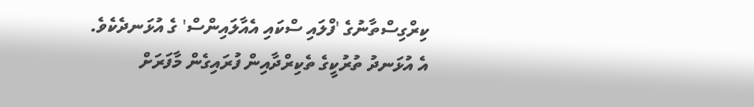ކިރްގިސްތާނުގެ 'ފްލައި ސްކައި އެއާލައިންސް' ގެ އުޅަނދެކެވެ.
އެ އުޅަނދު ތުރުކީގެ ތެކިރްދާއިން ފުރައިގެން މާފަރަށް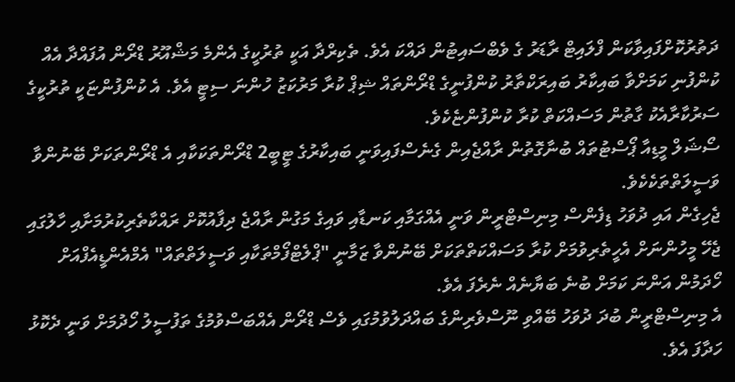ދަތުރުކޮށްފައިވާކަން ފްލައިޓް ރާޑަރު ގެ ވެބްސައިޓުން ދައްކަ އެވެ. ތެކިރްދާ އަކީ ތުރުކީގެ އެންމެ މަޝްއޫރު ޑްރޯން އުފައްދާ އެއް ކުންފުނި ކަމަށްވާ ބައިކާރު ބައިރަކްތާރު ކުންފުނީގެ ޑްރޯންތައް ޝިޕް ކުރާ މަރުކަޒު ހުންނަ ސިޓީ އެވެ. އެ ކުންފުންޏަކީ ތުރުކީގެ ސަރުކާރާއެކު ގާތުން މަސައްކަތް ކުރާ ކުންފުންޏެކެވެ.
ސޯޝަލް މީޑިއާ ޕޯސްޓުތައް ބުނާގޮތުން ރާއްޖެއިން ގެނެސްފައިވަނީ ބައިކާރުގެ ޓީބީ2 ޑްރޯންތަކަކާއި އެ ޑްރޯންތަކަށް ބޭނުންވާ ވަސީލަތްތަކެކެވެ.
ޖެހިގެން އައި ދުވަހު ޑިފެންސް މިނިސްޓްރީން ވަނީ އެއްގަމާއި ކަނޑާއި ވައިގެ މަގުން ރާއްޖެ ދިފާއުކޮށް ރައްކާތެރިކުރުމަށާއި ހާލުގައި ޖެހޭ މީހުންނަށް އެހީތެރިވުމަށް ކުރާ މަސައްކަތްތަކަށް ބޭނުންވާ ޒަމާނީ "ޕްލެޓްފޯމްތަކާއި ވަސީލަތްތައް" އެމްއެންޑީއެފްއަށް ހޯދަމުން އަންނަ ކަމަށް ބުނެ ބަޔާނެއް ނެރެފަ އެވެ.
އެ މިނިސްޓްރީން ބުދަ ދުވަހު ބޭއްވި ނޫސްވެރިންގެ ބައްދަލުވުމުގައި ވެސް ޑްރޯން އެއްބަސްވުމުގެ ތަފުސީލު ހޯދުމަށް ވަނީ ދެކޮޅު ހަދާފަ އެވެ.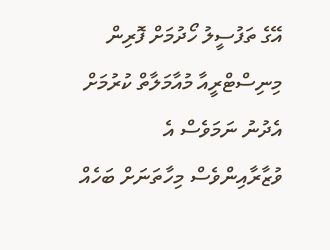އޭގެ ތަފުސީލު ހޯދުމަށް ފޮރިން މިނިސްޓްރީއާ މުއާމަލާތް ކުރުމަށް އެދުނު ނަމަވެސް އެ ވުޒާރާއިންވެސް މިހާތަނަށް ބަހެއް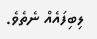ލިބިފައެއް ނެތެވެ.